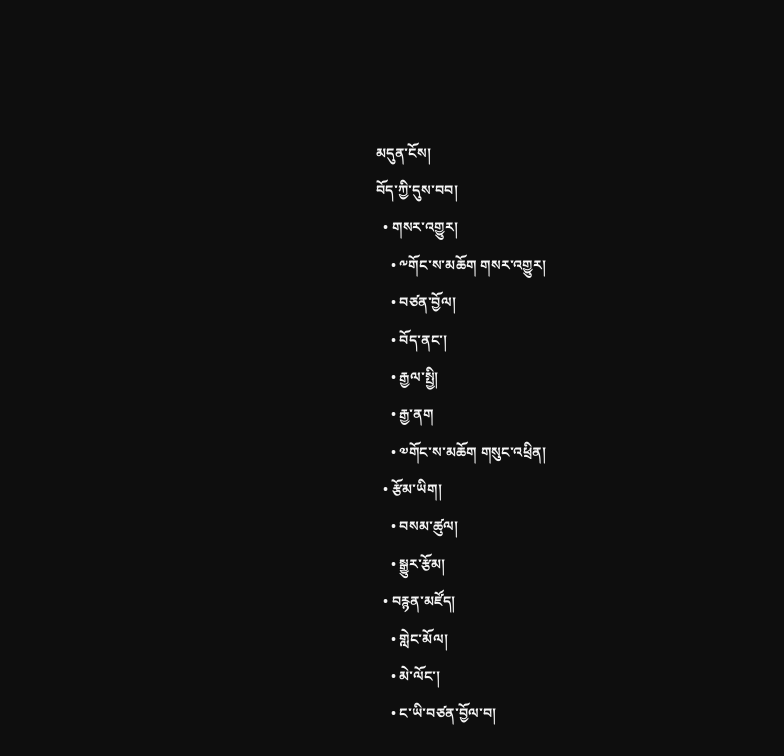མདུན་ངོས།
བོད་ཀྱི་དུས་བབ།
  • གསར་འགྱུར།
    • ༸གོང་ས་མཆོག གསར་འགྱུར།
    • བཙན་བྱོལ།
    • བོད་ནང་།
    • རྒྱལ་སྤྱི།
    • རྒྱ་ནག
    • ༧གོང་ས་མཆོག གསུང་འཕྲིན།
  • རྩོམ་ཡིག།
    • བསམ་ཚུལ།
    • སྒྱུར་རྩོམ།
  • བརྙན་མཛོད།
    • གླེང་མོལ།
    • མེ་ལོང་།
    • ང་ཡི་བཙན་བྱོལ་བ།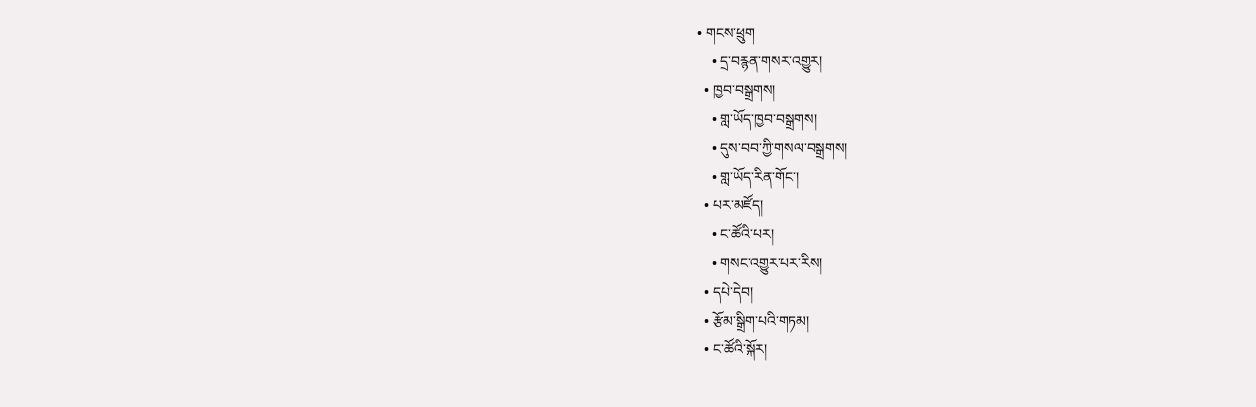• གངས་ཕྲུག
    • དྲ་བརྙན་གསར་འགྱུར།
  • ཁྱབ་བསྒྲགས།
    • གླ་ཡོད་ཁྱབ་བསྒྲགས།
    • དུས་བབ་ཀྱི་གསལ་བསྒྲགས།
    • གླ་ཡོད་རིན་གོང་།
  • པར་མཛོད།
    • ང་ཚོའི་པར།
    • གསང་འགྱུར་པར་རིས།
  • དཔེ་དེབ།
  • རྩོམ་སྒྲིག་པའི་གཏམ།
  • ང་ཚོའི་སྐོར།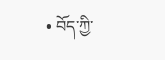• བོད་ཀྱི་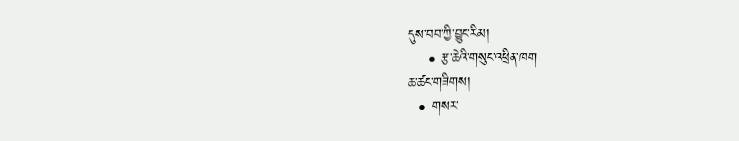དུས་བབ་ཀྱི་བྱུང་རིམ།
    • རྩ་ཆེའི་གསུང་འཕྲིན་ཁག
ཆ་ཚང་གཟིགས།
  • གསར་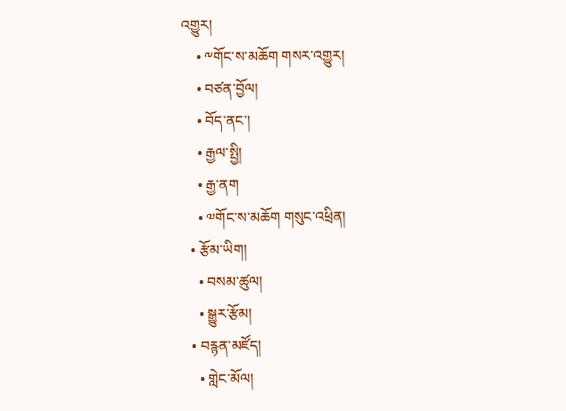འགྱུར།
    • ༸གོང་ས་མཆོག གསར་འགྱུར།
    • བཙན་བྱོལ།
    • བོད་ནང་།
    • རྒྱལ་སྤྱི།
    • རྒྱ་ནག
    • ༧གོང་ས་མཆོག གསུང་འཕྲིན།
  • རྩོམ་ཡིག།
    • བསམ་ཚུལ།
    • སྒྱུར་རྩོམ།
  • བརྙན་མཛོད།
    • གླེང་མོལ།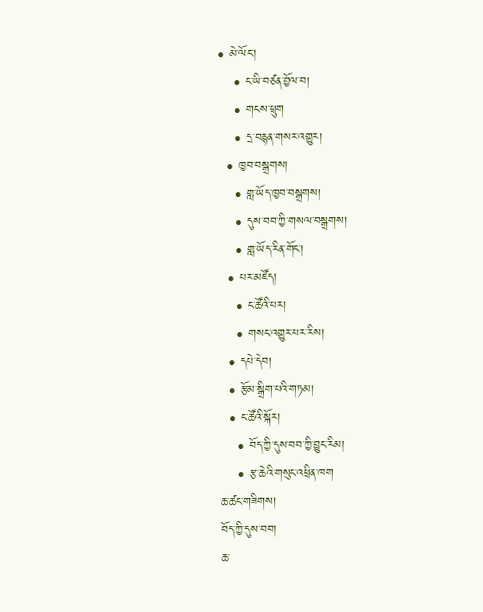• མེ་ལོང་།
    • ང་ཡི་བཙན་བྱོལ་བ།
    • གངས་ཕྲུག
    • དྲ་བརྙན་གསར་འགྱུར།
  • ཁྱབ་བསྒྲགས།
    • གླ་ཡོད་ཁྱབ་བསྒྲགས།
    • དུས་བབ་ཀྱི་གསལ་བསྒྲགས།
    • གླ་ཡོད་རིན་གོང་།
  • པར་མཛོད།
    • ང་ཚོའི་པར།
    • གསང་འགྱུར་པར་རིས།
  • དཔེ་དེབ།
  • རྩོམ་སྒྲིག་པའི་གཏམ།
  • ང་ཚོའི་སྐོར།
    • བོད་ཀྱི་དུས་བབ་ཀྱི་བྱུང་རིམ།
    • རྩ་ཆེའི་གསུང་འཕྲིན་ཁག
ཆ་ཚང་གཟིགས།
བོད་ཀྱི་དུས་བབ།
ཆ་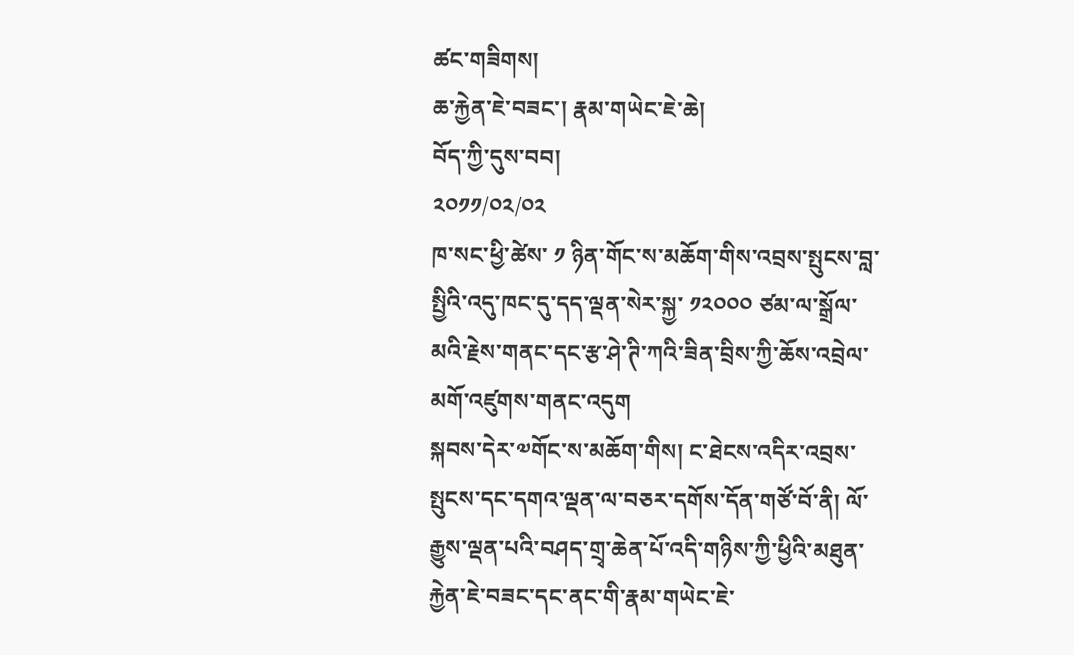ཚང་གཟིགས།
ཆ་རྐྱེན་ཇེ་བཟང་། རྣམ་གཡེང་ཇེ་ཆེ།
བོད་ཀྱི་དུས་བབ།
༢༠༡༡/༠༢/༠༢
ཁ་སང་ཕྱི་ཚེས་ ༡ ཉིན་གོང་ས་མཆོག་གིས་འབྲས་སྤུངས་བླ་སྤྱིའི་འདུ་ཁང་དུ་དད་ལྡན་སེར་སྐྱ་ ༡༢༠༠༠ ཙམ་ལ་སྒྲོལ་མའི་རྗེས་གནང་དང་རྩ་ཤེ་ཊི་ཀའི་ཟིན་བྲིས་ཀྱི་ཆོས་འབྲེལ་མགོ་འཛུགས་གནང་འདུག
སྐབས་དེར་༧གོང་ས་མཆོག་གིས། ང་ཐེངས་འདིར་འབྲས་སྤུངས་དང་དགའ་ལྡན་ལ་བཅར་དགོས་དོན་གཙོ་བོ་ནི། ལོ་རྒྱུས་ལྡན་པའི་བཤད་གྲྭ་ཆེན་པོ་འདི་གཉིས་ཀྱི་ཕྱིའི་མཐུན་རྐྱེན་ཇེ་བཟང་དང་ནང་གི་རྣམ་གཡེང་ཇེ་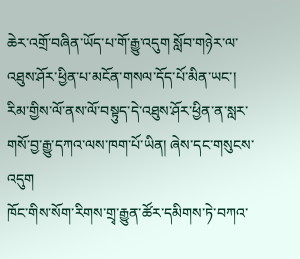ཆེར་འགྲོ་བཞིན་ཡོད་པ་གོ་རྒྱུ་འདུག སློབ་གཉེར་ལ་འཐུས་ཤོར་ཕྱིན་པ་མངོན་གསལ་དོད་པོ་མིན་ཡང་། རིམ་གྱིས་ལོ་ནས་ལོ་བསྟུད་དེ་འཐུས་ཤོར་ཕྱིན་ན་སླར་གསོ་བྱ་རྒྱུ་དཀའ་ལས་ཁག་པོ་ཡིན། ཞེས་དང་གསུངས་འདུག
ཁོང་གིས་སོག་རིགས་གྲྭ་རྒྱུན་ཚོར་དམིགས་ཏེ་བཀའ་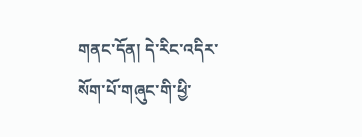གནང་དོན། དེ་རིང་འདིར་སོག་པོ་གཞུང་གི་ཕྱི་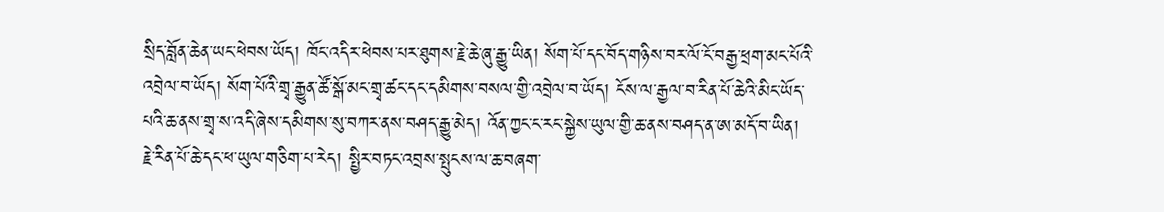སྲིད་བློན་ཆེན་ཡང་ཕེབས་ཡོད། ཁོང་འདིར་ཕེབས་པར་ཐུགས་རྗེ་ཆེ་ཞུ་རྒྱུ་ཡིན། སོག་པོ་དང་བོད་གཉིས་བར་ལོ་ངོ་བརྒྱ་ཕྲག་མང་པོའི་འབྲེལ་བ་ཡོད། སོག་པོའི་གྲྭ་རྒྱུན་ཚོ་སྒོ་མང་གྲྭ་ཚང་དང་དམིགས་བསལ་གྱི་འབྲེལ་བ་ཡོད། ངོས་ལ་རྒྱལ་བ་རིན་པོ་ཆེའི་མིང་ཡོད་པའི་ཆ་ནས་གྲྭ་ས་འདི་ཞེས་དམིགས་སུ་བཀར་ནས་བཤད་རྒྱུ་མེད། འོན་ཀྱང་ང་རང་སྐྱེས་ཡུལ་གྱི་ཆ་ནས་བཤད་ན་ཨ་མདོ་བ་ཡིན། རྗེ་རིན་པོ་ཆེ་དང་ཕ་ཡུལ་གཅིག་པ་རེད། སྤྱིར་བཏང་འབྲས་སྤུངས་ལ་ཆ་བཞག་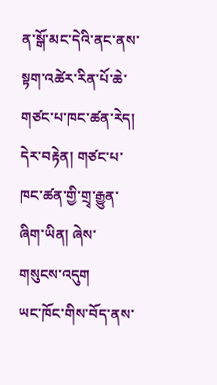ན་སྒོ་མང་དེའི་ནང་ནས་སྟག་འཚེར་རིན་པོ་ཆེ་གཙང་པ་ཁང་ཚན་རེད། དེར་བརྟེན། གཙང་པ་ཁང་ཚན་གྱི་གྲྭ་རྒྱུན་ཞིག་ཡིན། ཞེས་གསུངས་འདུག
ཡང་ཁོང་གིས་བོད་ནས་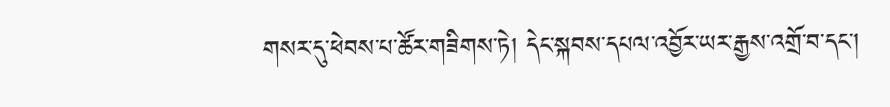གསར་དུ་ཕེབས་པ་ཚོར་གཟིགས་ཏེ། དེང་སྐབས་དཔལ་འབྱོར་ཡར་རྒྱས་འགྲོ་བ་དང་།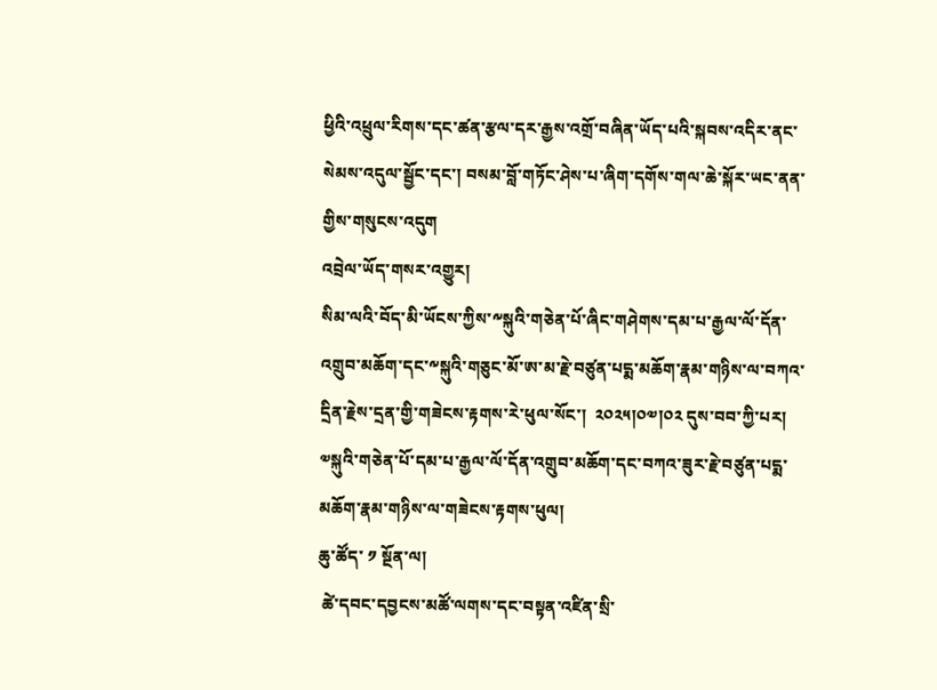ཕྱིའི་འཕྲུལ་རིགས་དང་ཚན་རྩལ་དར་རྒྱས་འགྲོ་བཞིན་ཡོད་པའི་སྐབས་འདིར་ནང་སེམས་འདུལ་སྦྱོང་དང་། བསམ་བློ་གཏོང་ཤེས་པ་ཞིག་དགོས་གལ་ཆེ་སྐོར་ཡང་ནན་གྱིས་གསུངས་འདུག
འབྲེལ་ཡོད་གསར་འགྱུར།
སིམ་ལའི་བོད་མི་ཡོངས་ཀྱིས་༸སྐུའི་གཅེན་པོ་ཞིང་གཤེགས་དམ་པ་རྒྱལ་ལོ་དོན་འགྲུབ་མཆོག་དང་༸སྐུའི་གཅུང་མོ་ཨ་མ་རྗེ་བཙུན་པདྨ་མཆོག་རྣམ་གཉིས་ལ་བཀའ་དྲིན་རྗེས་དྲན་གྱི་གཟེངས་རྟགས་རེ་ཕུལ་སོང་།  ༢༠༢༥།༠༧།༠༢ དུས་བབ་ཀྱི་པར།
༧སྐུའི་གཅེན་པོ་དམ་པ་རྒྱལ་ལོ་དོན་འགྲུབ་མཆོག་དང་བཀའ་ཟུར་རྗེ་བཙུན་པདྨ་མཆོག་རྣམ་གཉིས་ལ་གཟེངས་རྟགས་ཕུལ།
ཆུ་ཚོད་ ༡ སྔོན་ལ།
 ཚེ་དབང་དབྱངས་མཚོ་ལགས་དང་བསྟན་འཛིན་སྲི་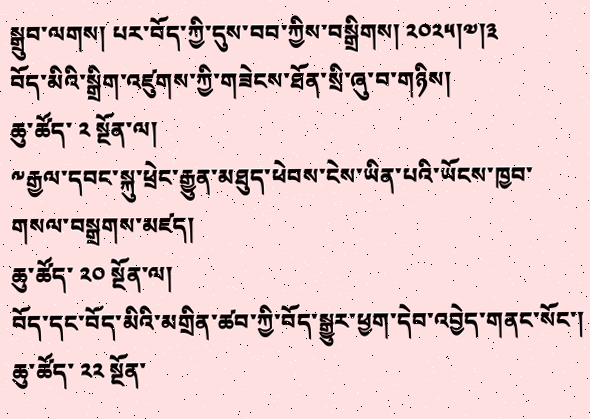སྒྲུབ་ལགས། པར་བོད་ཀྱི་དུས་བབ་ཀྱིས་བསྒྲིགས། ༢༠༢༥།༧།༣
བོད་མིའི་སྒྲིག་འཛུགས་ཀྱི་གཟེངས་ཐོན་སྲི་ཞུ་བ་གཉིས།
ཆུ་ཚོད་ ༢ སྔོན་ལ།
༸རྒྱལ་དབང་སྐུ་ཕྲེང་རྒྱུན་མཐུད་ཕེབས་ངེས་ཡིན་པའི་ཡོངས་ཁྱབ་གསལ་བསྒྲགས་མཛད།
ཆུ་ཚོད་ ༢༠ སྔོན་ལ།
བོད་དང་བོད་མིའི་མགྲིན་ཚབ་ཀྱི་བོད་སྒྱུར་ཕྱག་དེབ་འབྱེད་གནང་སོང་།
ཆུ་ཚོད་ ༢༢ སྔོན་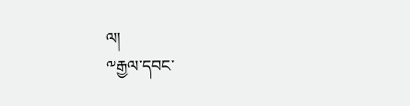ལ།
༸རྒྱལ་དབང་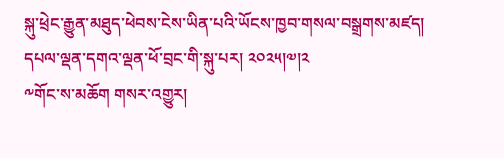སྐུ་ཕྲེང་རྒྱུན་མཐུད་ཕེབས་ངེས་ཡིན་པའི་ཡོངས་ཁྱབ་གསལ་བསྒྲགས་མཛད། དཔལ་ལྡན་དགའ་ལྡན་ཕོ་བྲང་གི་སྐུ་པར། ༢༠༢༥།༧།༢
༸གོང་ས་མཆོག གསར་འགྱུར།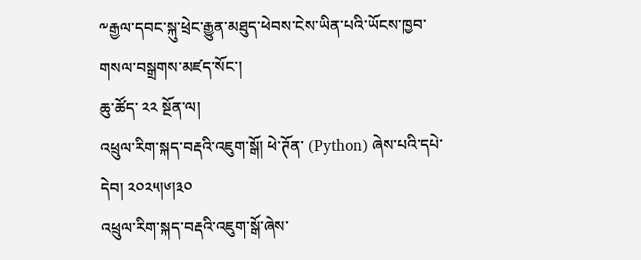༸རྒྱལ་དབང་སྐུ་ཕྲེང་རྒྱུན་མཐུད་ཕེབས་ངེས་ཡིན་པའི་ཡོངས་ཁྱབ་གསལ་བསྒྲགས་མཛད་སོང་།
ཆུ་ཚོད་ ༢༢ སྔོན་ལ།
འཕྲུལ་རིག་སྐད་བརྡའི་འཇུག་སྒོ། ཕེ་ཊོན་ (Python) ཞེས་པའི་དཔེ་དེབ། ༢༠༢༥།༦།༣༠
འཕྲུལ་རིག་སྐད་བརྡའི་འཇུག་སྒོ་ཞེས་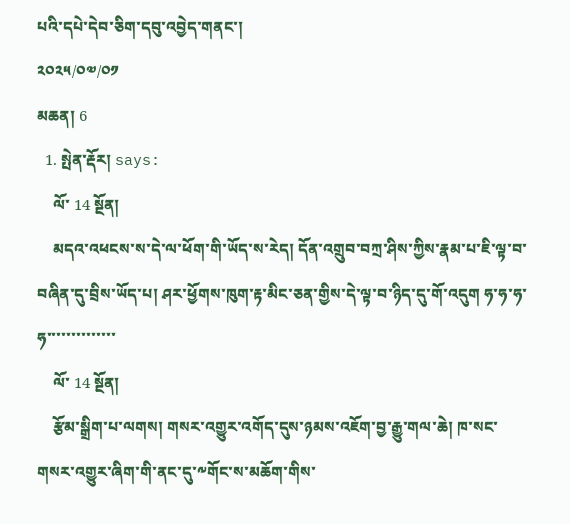པའི་དཔེ་དེབ་ཅིག་དབུ་འབྱེད་གནང་།
༢༠༢༥/༠༧/༠༡
མཆན། 6
  1. སྤེན་རྡོར། says:
    ལོ་ 14 སྔོན།
    མདའ་འཕངས་ས་དེ་ལ་ཕོག་གི་ཡོད་ས་རེད། དོན་འགྲུབ་བཀྲ་ཤིས་ཀྱིས་རྣམ་པ་ཇི་ལྟ་བ་བཞིན་དུ་བྲིས་ཡོད་པ། ཤར་ཕྱོགས་ཁུག་རྟ་མིང་ཅན་གྱིས་དེ་ལྟ་བ་ཉིད་དུ་གོ་འདུག ཧ་ཧ་ཧ་ཧ་་་་་་་་་་་་་་
    ལོ་ 14 སྔོན།
    རྩོམ་སྒྲིག་པ་ལགས། གསར་འགྱུར་འགོད་དུས་ཉམས་འཇོག་བྱ་རྒྱུ་གལ་ཆེ། ཁ་སང་གསར་འགྱུར་ཞིག་གི་ནང་དུ་༸གོང་ས་མཆོག་གིས་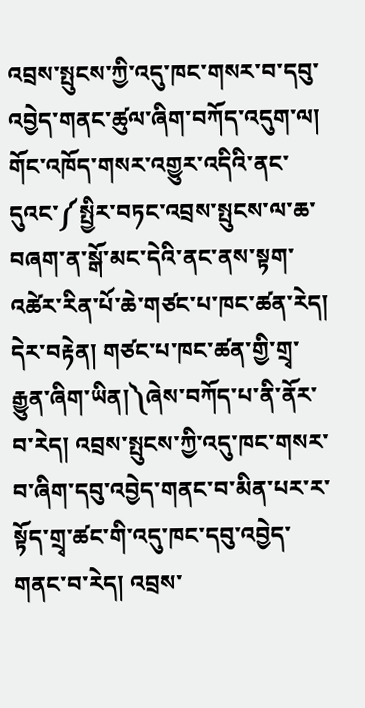འབྲས་སྤུངས་ཀྱི་འདུ་ཁང་གསར་བ་དབུ་འབྱེད་གནང་ཚུལ་ཞིག་བཀོད་འདུག་ལ། གོང་འཁོད་གསར་འགྱུར་འདིའི་ནང་དུའང་༼སྤྱིར་བཏང་འབྲས་སྤུངས་ལ་ཆ་བཞག་ན་སྒོ་མང་དེའི་ནང་ནས་སྟག་འཚེར་རིན་པོ་ཆེ་གཙང་པ་ཁང་ཚན་རེད། དེར་བརྟེན། གཙང་པ་ཁང་ཚན་གྱི་གྲྭ་རྒྱུན་ཞིག་ཡིན།༽ཞེས་བཀོད་པ་ནི་ནོར་བ་རེད། འབྲས་སྤུངས་ཀྱི་འདུ་ཁང་གསར་བ་ཞིག་དབུ་འབྱེད་གནང་བ་མིན་པར་ར་སྟོད་གྲྭ་ཚང་གི་འདུ་ཁང་དབུ་འབྱེད་གནང་བ་རེད། འབྲས་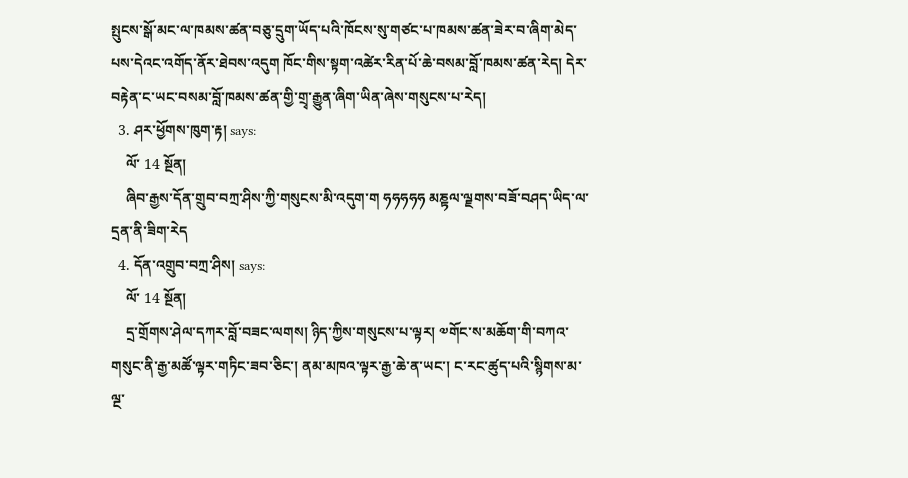སྤུངས་སྒོ་མང་ལ་ཁམས་ཚན་བཅུ་དྲུག་ཡོད་པའི་ཁོངས་སུ་གཙང་པ་ཁམས་ཚན་ཟེར་བ་ཞིག་མེད་པས་དེའང་འགོད་ནོར་ཐེབས་འདུག ཁོང་གིས་སྟག་འཚེར་རིན་པོ་ཆེ་བསམ་བློ་ཁམས་ཚན་རེད། དེར་བརྟེན་ང་ཡང་བསམ་བློ་ཁམས་ཚན་གྱི་གྲྭ་རྒྱུན་ཞིག་ཡིན་ཞེས་གསུངས་པ་རེད།
  3. ཤར་ཕྱོགས་ཁུག་རྟ། says:
    ལོ་ 14 སྔོན།
    ཞིབ་རྒྱས་དོན་གྲུབ་བཀྲ་ཤིས་ཀྱི་གསུངས་མི་འདུག་ག ཧཧཧཧཧ མཎྟལ་ལྗགས་བཟོ་བཤད་ཡིད་ལ་དྲན་ནི་ཟིག་རེད
  4. དོན་འགྲུབ་བཀྲ་ཤིས། says:
    ལོ་ 14 སྔོན།
    དྲ་གྲོགས་ཤེལ་དཀར་བློ་བཟང་ལགས། ཉིད་ཀྱིས་གསུངས་པ་ལྟར། ༧གོང་ས་མཆོག་གི་བཀའ་གསུང་ནི་རྒྱ་མཚོ་ལྟར་གཏིང་ཟབ་ཅིང་། ནམ་མཁའ་ལྟར་རྒྱ་ཆེ་ན་ཡང་། ང་རང་ཚུད་པའི་སྙིགས་མ་ལྔ་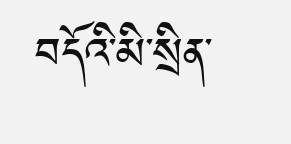བདོའི་མི་སྲིན་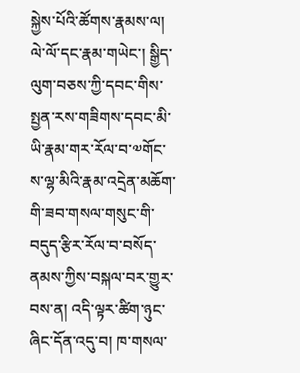སྐྱེས་པོའི་ཚོགས་རྣམས་ལ། ལེ་ལོ་དང་རྣམ་གཡེང་། སྒྱིད་ལུག་བཅས་ཀྱི་དབང་གིས་སྤྱན་རས་གཟིགས་དབང་མི་ཡི་རྣམ་གར་རོལ་བ་༧གོང་ས་ལྷ་མིའི་རྣམ་འདྲེན་མཆོག་གི་ཟབ་གསལ་གསུང་གི་བདུད་རྩིར་རོལ་བ་བསོད་ནམས་ཀྱིས་བསྐལ་བར་གྱུར་བས་ན། འདི་ལྟར་ཚིག་ཉུང་ཞིང་དོན་འདུ་བ། ཁ་གསལ་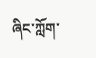ཞིང་ཀློག་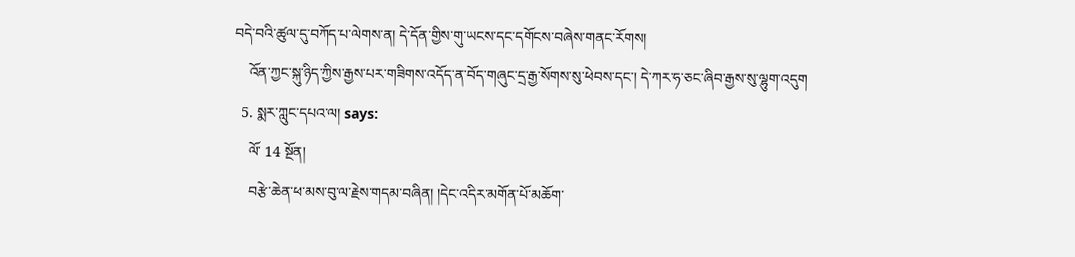བདེ་བའི་ཚུལ་དུ་བཀོད་པ་ལེགས་ན། དེ་དོན་གྱིས་གུ་ཡངས་དང་དགོངས་བཞེས་གནང་རོགས།
    འོན་ཀྱང་སྐུ་ཉིད་ཀྱིས་རྒྱས་པར་གཟིགས་འདོད་ན་བོད་གཞུང་དྲ་རྒྱ་སོགས་སུ་ཕེབས་དང་། དེ་ཀར་ཧ་ཅང་ཞིབ་རྒྱས་སུ་ལྷུག་འདུག
  5. སྨར་ཀླུང་དཔའ་ལ། says:
    ལོ་ 14 སྔོན།
    བརྩེ་ཆེན་ཕ་མས་བུ་ལ་རྗེས་གདམ་བཞིན། །དེང་འདིར་མགོན་པོ་མཆོག་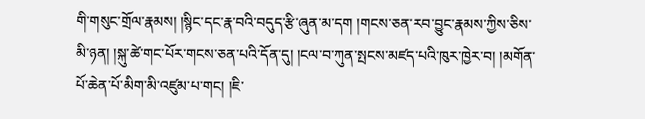གི་གསུང་གྲོལ་རྣམས། །སྙིང་དང་རྣ་བའི་བདུད་རྩི་ཞུན་མ་དག །གངས་ཅན་རབ་བྱུང་རྣམས་ཀྱིས་ཅིས་མི་ཉན། །སྐུ་ཚེ་གང་པོར་གངས་ཅན་པའི་དོན་དུ། །ངལ་བ་ཀུན་སྤངས་མཛད་པའི་ཁུར་ཁྱེར་བ། །མགོན་པོ་ཆེན་པོ་མིག་མི་འཛུམ་པ་གང། །ཇི་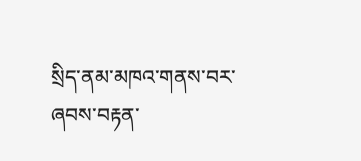སྲིད་ནམ་མཁའ་གནས་བར་ཞབས་བརྟན་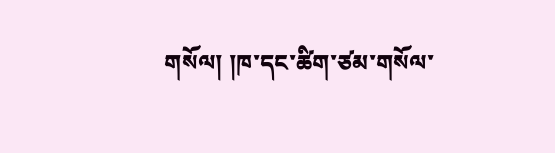གསོལ། །ཁ་དང་ཚིག་ཙམ་གསོལ་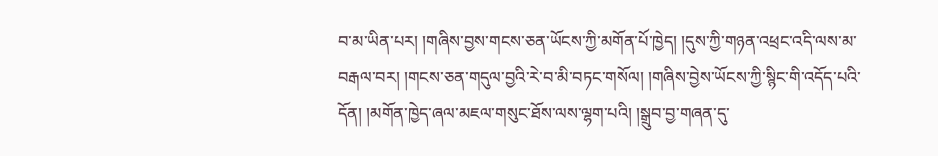བ་མ་ཡིན་པར། །གཞིས་བྱས་གངས་ཅན་ཡོངས་ཀྱི་མགོན་པོ་ཁྱེད། །དུས་ཀྱི་གཉན་འཕྲང་འདི་ལས་མ་བརྒལ་བར། །གངས་ཅན་གདུལ་བྱའི་རེ་བ་མི་བཏང་གསོལ། །གཞིས་བྱེས་ཡོངས་ཀྱི་སྙིང་གི་འདོད་པའི་དོན། །མགོན་ཁྱེད་ཞལ་མཇལ་གསུང་ཐོས་ལས་ལྷག་པའི། །སྒྲུབ་བྱ་གཞན་དུ་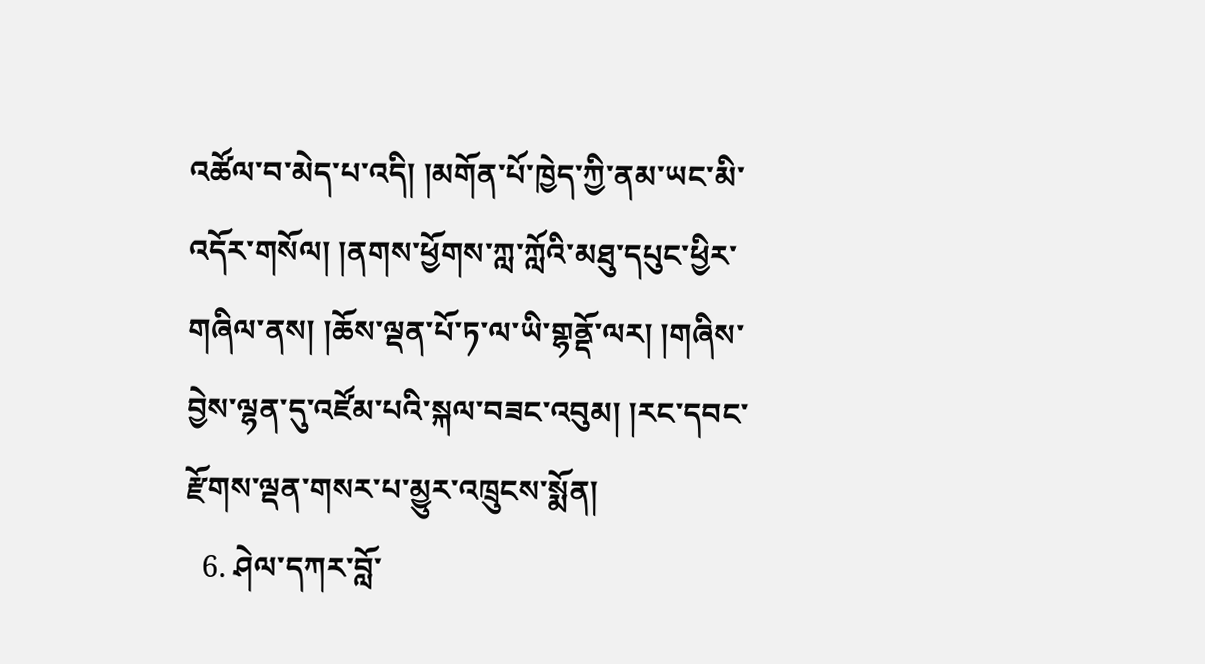འཚོལ་བ་མེད་པ་འདི། །མགོན་པོ་ཁྱེད་ཀྱི་ནམ་ཡང་མི་འདོར་གསོལ། །ནགས་ཕྱོགས་ཀླ་ཀློའི་མཐུ་དཔུང་ཕྱིར་གཞིལ་ནས། །ཆོས་ལྡན་པོ་ཏ་ལ་ཡི་གྷནྡོ་ལར། །གཞིས་བྱེས་ལྷན་དུ་འཛོམ་པའི་སྐལ་བཟང་འབུམ། །རང་དབང་རྫོགས་ལྡན་གསར་པ་མྱུར་འཁྲུངས་སྨོན།
  6. ཤེལ་དཀར་བློ་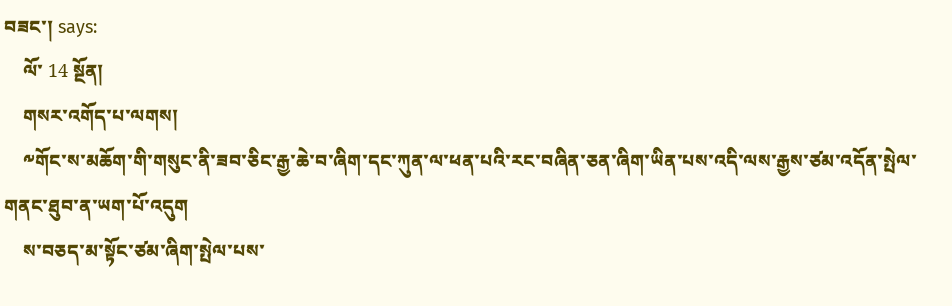བཟང་། says:
    ལོ་ 14 སྔོན།
    གསར་འགོད་པ་ལགས།
    ༸གོང་ས་མཆོག་གི་གསུང་ནི་ཟབ་ཅིང་རྒྱ་ཆེ་བ་ཞིག་དང་ཀུན་ལ་ཕན་པའི་རང་བཞིན་ཅན་ཞིག་ཡིན་པས་འདི་ལས་རྒྱས་ཙམ་འདོན་སྤེལ་གནང་ཐུབ་ན་ཡག་པོ་འདུག
    ས་བཅད་མ་སྟོང་ཙམ་ཞིག་སྤེལ་པས་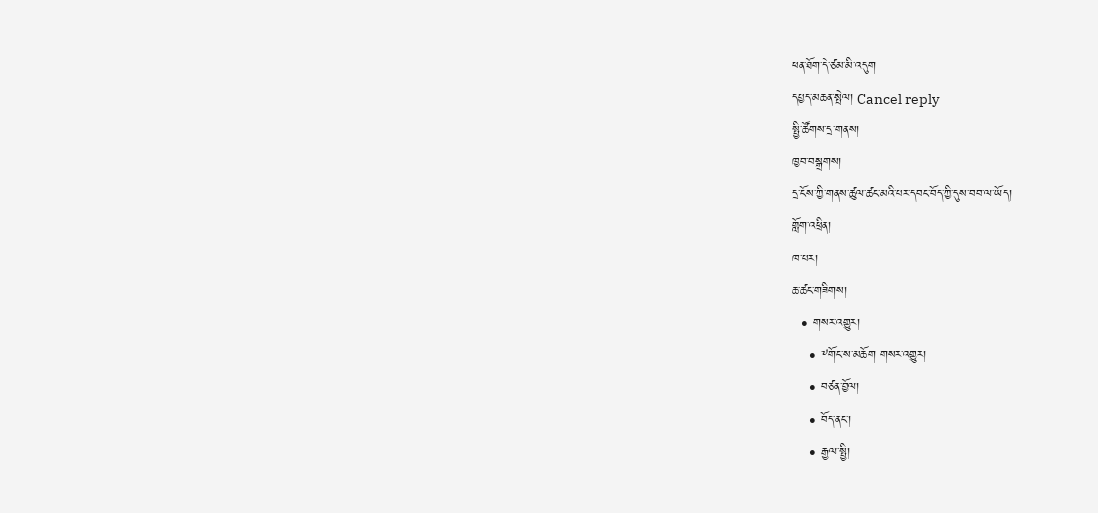ཕན་ཐོག་དེ་ཙམ་མི་འདུག
དཔྱད་མཆན་སྤེལ། Cancel reply
སྤྱི་ཚོགས་དྲ་གནས།
ཁྱབ་བསྒྲགས།
དྲ་ངོས་ཀྱི་གནས་ཚུལ་ཚང་མའི་པར་དབང་བོད་ཀྱི་དུས་བབ་ལ་ཡོད།
གློག་འཕྲིན།
ཁ་པར།
ཆ་ཚང་གཟིགས།
  • གསར་འགྱུར།
    • ༸གོང་ས་མཆོག གསར་འགྱུར།
    • བཙན་བྱོལ།
    • བོད་ནང་།
    • རྒྱལ་སྤྱི།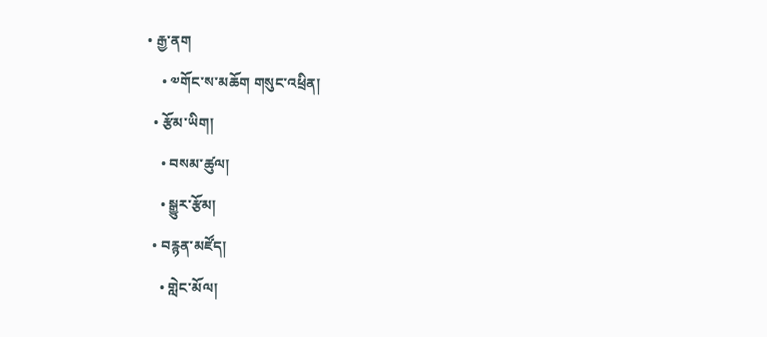• རྒྱ་ནག
    • ༧གོང་ས་མཆོག གསུང་འཕྲིན།
  • རྩོམ་ཡིག།
    • བསམ་ཚུལ།
    • སྒྱུར་རྩོམ།
  • བརྙན་མཛོད།
    • གླེང་མོལ།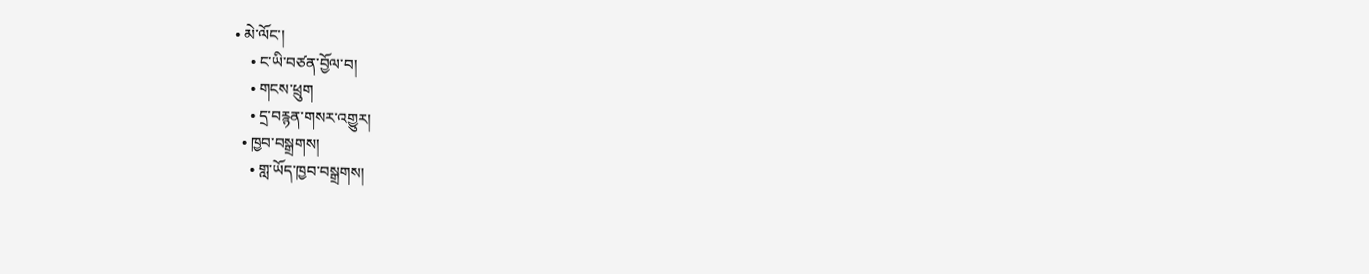• མེ་ལོང་།
    • ང་ཡི་བཙན་བྱོལ་བ།
    • གངས་ཕྲུག
    • དྲ་བརྙན་གསར་འགྱུར།
  • ཁྱབ་བསྒྲགས།
    • གླ་ཡོད་ཁྱབ་བསྒྲགས།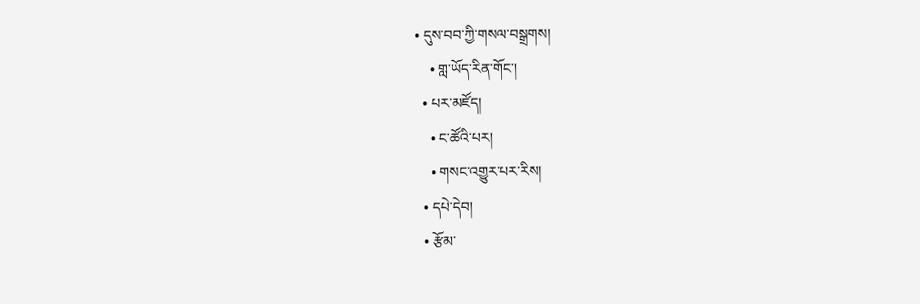• དུས་བབ་ཀྱི་གསལ་བསྒྲགས།
    • གླ་ཡོད་རིན་གོང་།
  • པར་མཛོད།
    • ང་ཚོའི་པར།
    • གསང་འགྱུར་པར་རིས།
  • དཔེ་དེབ།
  • རྩོམ་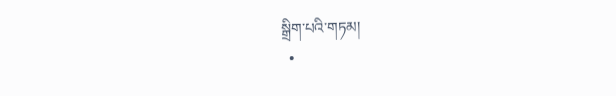སྒྲིག་པའི་གཏམ།
  •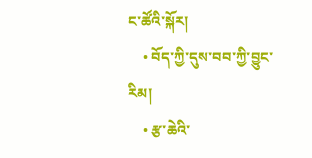ང་ཚོའི་སྐོར།
    • བོད་ཀྱི་དུས་བབ་ཀྱི་བྱུང་རིམ།
    • རྩ་ཆེའི་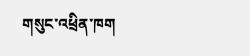གསུང་འཕྲིན་ཁག